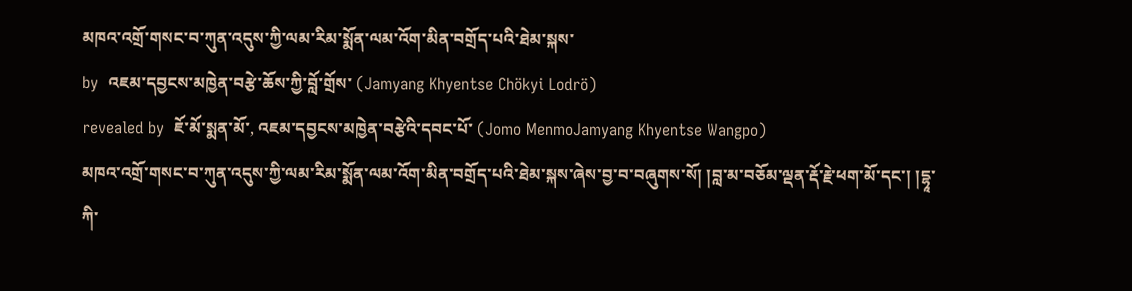མཁའ་འགྲོ་གསང་བ་ཀུན་འདུས་ཀྱི་ལམ་རིམ་སྨོན་ལམ་འོག་མིན་བགྲོད་པའི་ཐེམ་སྐས་
by  འཇམ་དབྱངས་མཁྱེན་བརྩེ་ཆོས་ཀྱི་བློ་གྲོས་ (Jamyang Khyentse Chökyi Lodrö)
revealed by  ཇོ་མོ་སྨན་མོ་, འཇམ་དབྱངས་མཁྱེན་བརྩེའི་དབང་པོ་ (Jomo MenmoJamyang Khyentse Wangpo)
མཁའ་འགྲོ་གསང་བ་ཀུན་འདུས་ཀྱི་ལམ་རིམ་སྨོན་ལམ་འོག་མིན་བགྲོད་པའི་ཐེམ་སྐས་ཞེས་བྱ་བ་བཞུགས་སོ། །བླ་མ་བཅོམ་ལྡན་རྡོ་རྗེ་ཕག་མོ་དང་། །དྷཱ་ཀི་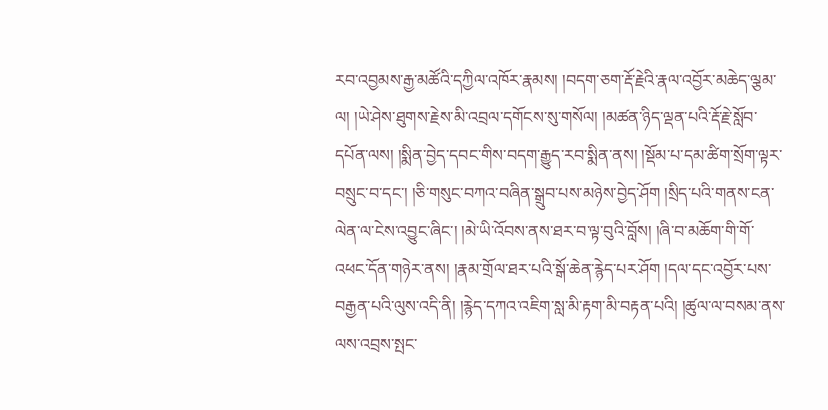རབ་འབྱམས་རྒྱ་མཚོའི་དཀྱིལ་འཁོར་རྣམས། །བདག་ཅག་རྡོ་རྗེའི་རྣལ་འབྱོར་མཆེད་ལྕམ་ལ། །ཡེ་ཤེས་ཐུགས་རྗེས་མི་འབྲལ་དགོངས་སུ་གསོལ། །མཚན་ཉིད་ལྡན་པའི་རྡོ་རྗེ་སློབ་དཔོན་ལས། །སྨིན་བྱེད་དབང་གིས་བདག་རྒྱུད་རབ་སྨིན་ནས། །སྡོམ་པ་དམ་ཚིག་སྲོག་ལྟར་བསྲུང་བ་དང་། །ཅི་གསུང་བཀའ་བཞིན་སྒྲུབ་པས་མཉེས་བྱེད་ཤོག །སྲིད་པའི་གནས་ངན་ལེན་ལ་ངེས་འབྱུང་ཞིང་། །མེ་ཡི་འོབས་ནས་ཐར་བ་ལྟ་བུའི་བློས། །ཞི་བ་མཆོག་གི་གོ་འཕང་དོན་གཉེར་ནས། །རྣམ་གྲོལ་ཐར་པའི་སྒོ་ཆེན་རྙེད་པར་ཤོག །དལ་དང་འབྱོར་པས་བརྒྱན་པའི་ལུས་འདི་ནི། །རྙེད་དཀའ་འཇིག་སླ་མི་རྟག་མི་བརྟན་པའི། །ཚུལ་ལ་བསམ་ནས་ལས་འབྲས་སྤང་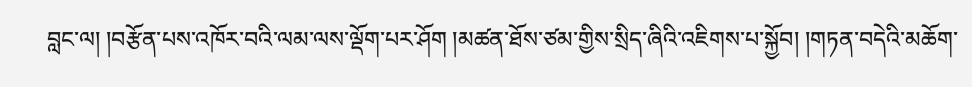བླང་ལ། །བརྩོན་པས་འཁོར་བའི་ལམ་ལས་ལྡོག་པར་ཤོག །མཚན་ཐོས་ཙམ་གྱིས་སྲིད་ཞིའི་འཇིགས་པ་སྐྱོབ། །གཏན་བདེའི་མཆོག་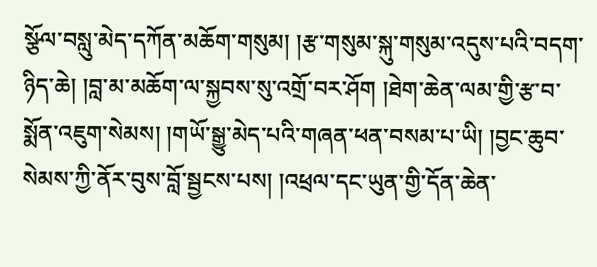སྩོལ་བསླུ་མེད་དཀོན་མཆོག་གསུམ། །རྩ་གསུམ་སྐུ་གསུམ་འདུས་པའི་བདག་ཉིད་ཆེ། །བླ་མ་མཆོག་ལ་སྐྱབས་སུ་འགྲོ་བར་ཤོག །ཐེག་ཆེན་ལམ་གྱི་རྩ་བ་སྨོན་འཇུག་སེམས། །གཡོ་སྒྱུ་མེད་པའི་གཞན་ཕན་བསམ་པ་ཡི། །བྱང་ཆུབ་སེམས་ཀྱི་ནོར་བུས་བློ་སྦྱངས་པས། །འཕྲལ་དང་ཡུན་གྱི་དོན་ཆེན་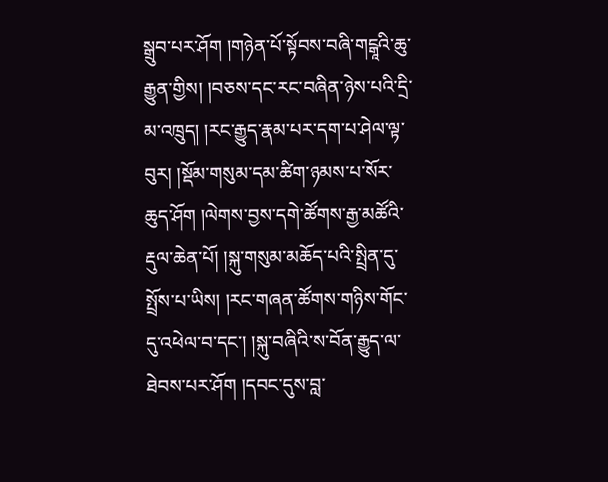སྒྲུབ་པར་ཤོག །གཉེན་པོ་སྟོབས་བཞི་གངྒཱའི་ཆུ་རྒྱུན་གྱིས། །བཅས་དང་རང་བཞིན་ཉེས་པའི་དྲི་མ་འཁྲུད། །རང་རྒྱུད་རྣམ་པར་དག་པ་ཤེལ་ལྟ་བུར། །སྡོམ་གསུམ་དམ་ཚིག་ཉམས་པ་སོར་ཆུད་ཤོག །ལེགས་བྱས་དགེ་ཚོགས་རྒྱ་མཚོའི་རྡུལ་ཆེན་པོ། །སྐུ་གསུམ་མཆོད་པའི་སྤྲིན་དུ་སྤྲོས་པ་ཡིས། །རང་གཞན་ཚོགས་གཉིས་གོང་དུ་འཕེལ་བ་དང་། །སྐུ་བཞིའི་ས་བོན་རྒྱུད་ལ་ཐེབས་པར་ཤོག །དབང་དུས་བླ་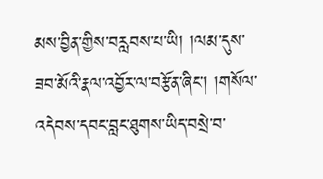མས་བྱིན་གྱིས་བརླབས་པ་ཡི། །ལམ་དུས་ཟབ་མོའི་རྣལ་འབྱོར་ལ་བརྩོན་ཞིང་། །གསོལ་འདེབས་དབང་བླང་ཐུགས་ཡིད་བསྲེ་བ་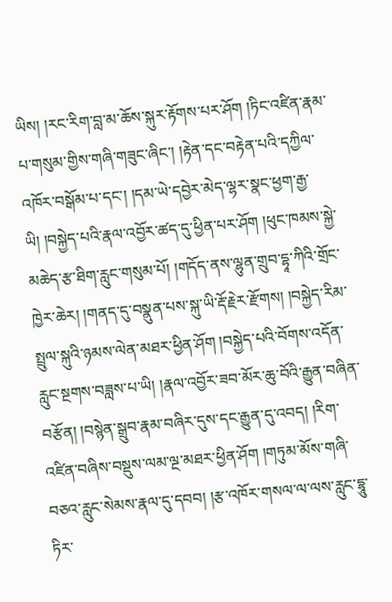ཡིས། །རང་རིག་བླ་མ་ཆོས་སྐུར་རྟོགས་པར་ཤོག །ཏིང་འཛིན་རྣམ་པ་གསུམ་གྱིས་གཞི་གཟུང་ཞིང་། །རྟེན་དང་བརྟེན་པའི་དཀྱིལ་འཁོར་བསྒོམ་པ་དང་། །དམ་ཡེ་དབྱེར་མེད་ལྷར་སྣང་ཕྱག་རྒྱ་ཡི། །བསྐྱེད་པའི་རྣལ་འབྱོར་ཚད་དུ་ཕྱིན་པར་ཤོག །ཕུང་ཁམས་སྐྱེ་མཆེད་རྩ་ཐིག་རླུང་གསུམ་པོ། །གདོད་ནས་ལྷུན་གྲུབ་དྷཱ་ཀིའི་གྲོང་ཁྱེར་ཆེར། །གནད་དུ་བསྣུན་པས་སྐུ་ཡི་རྡོ་རྗེར་རྫོགས། །བསྐྱེད་རིམ་སྤྲུལ་སྐུའི་ཉམས་ལེན་མཐར་ཕྱིན་ཤོག །བསྐྱེད་པའི་བོགས་འདོན་རླུང་སྔགས་བཟླས་པ་ཡི། །རྣལ་འབྱོར་ཟབ་མོར་ཆུ་བོའི་རྒྱུན་བཞིན་བརྩོན། །བསྙེན་སྒྲུབ་རྣམ་བཞིར་དུས་དང་རྒྱུན་དུ་འབད། །རིག་འཛིན་བཞིས་བསྡུས་ལམ་ལྔ་མཐར་ཕྱིན་ཤོག །གཏུམ་མོས་གཞི་བཅའ་རླུང་སེམས་རྣལ་དུ་དབབ། །རྩ་འཁོར་གསལ་ལ་ལས་རླུང་དྷཱུ་ཏིར་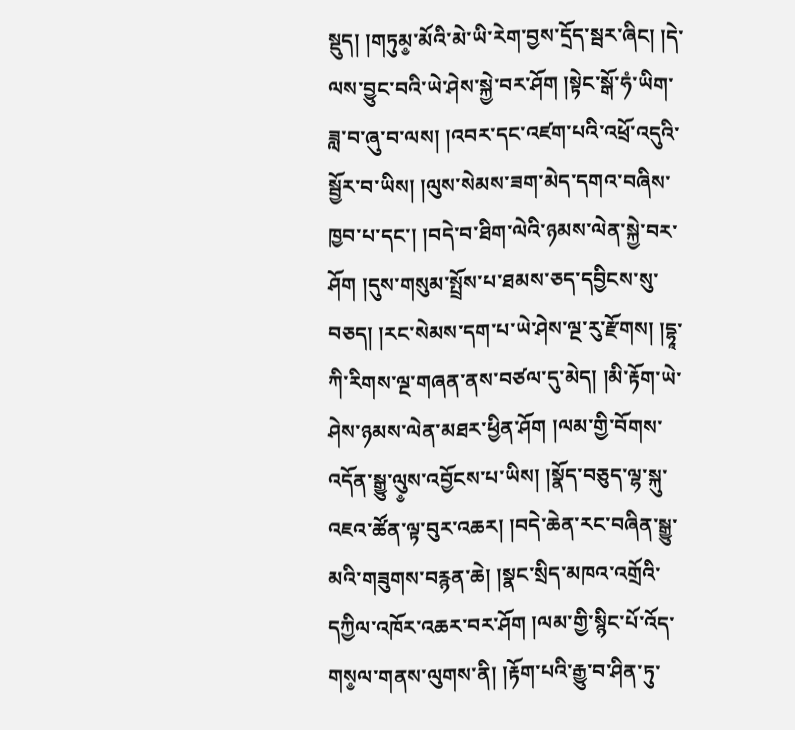སྡུད། །གཏུམ༵་མོའི་མེ་ཡི་རེག་བྱས་དྲོད་སྦར་ཞིང། །དེ་ལས་བྱུང་བའི་ཡེ་ཤེས་སྐྱེ་བར་ཤོག །སྟེང་སྒོ་ཧཾ་ཡིག་ཟླ་བ་ཞུ་བ་ལས། །འབར་དང་འཛག་པའི་འཕྲོ་འདུའི་སྦྱོར་བ་ཡིས། །ལུས་སེམས་ཟག་མེད་དགའ་བཞིས་ཁྱབ་པ་དང་། །བདེ་བ་ཐིག་ལེའི་ཉམས་ལེན་སྐྱེ་བར་ཤོག །དུས་གསུམ་སྤྲོས་པ་ཐམས་ཅད་དབྱིངས་སུ་བཅད། །རང་སེམས་དག་པ་ཡེ་ཤེས་ལྔ་རུ་རྫོགས། །དྷཱ་ཀི་རིགས་ལྔ་གཞན་ནས་བཙལ་དུ་མེད། །མི་རྟོག་ཡེ་ཤེས་ཉམས་ལེན་མཐར་ཕྱིན་ཤོག །ལམ་གྱི་བོགས་འདོན་སྒྱུ་ལུ༵ས་འབྱོངས་པ་ཡིས། །སྣོད་བཅུད་ལྷ་སྐུ་འཇའ་ཚོན་ལྟ་བུར་འཆར། །བདེ་ཆེན་རང་བཞིན་སྒྱུ་མའི་གཟུགས་བརྙན་ཆེ། །སྣང་སྲིད་མཁའ་འགྲོའི་དཀྱིལ་འཁོར་འཆར་བར་ཤོག །ལམ་གྱི་སྙིང་པོ་འོད་གས༵ལ་གནས་ལུགས་ནི། །རྟོག་པའི་རྒྱུ་བ་ཤིན་ཏུ་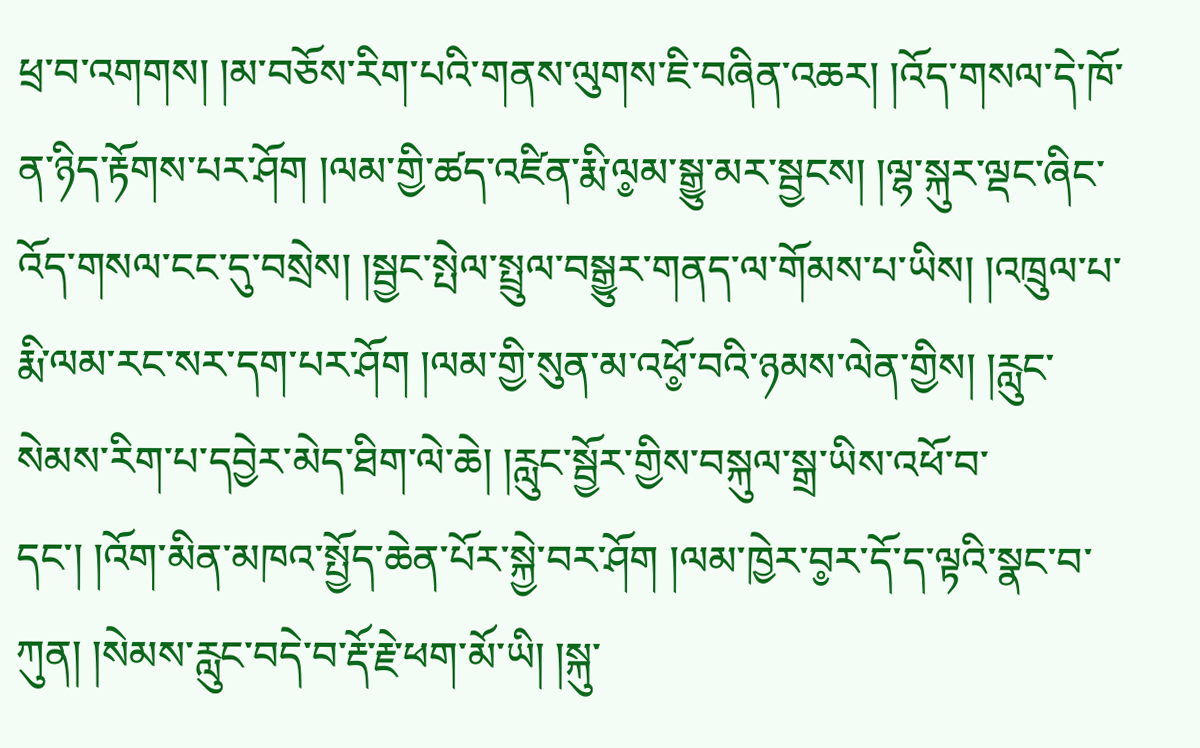ཕྲ་བ་འགགས། །མ་བཅོས་རིག་པའི་གནས་ལུགས་ཇི་བཞིན་འཆར། །འོད་གསལ་དེ་ཁོ་ན་ཉིད་རྟོགས་པར་ཤོག །ལམ་གྱི་ཚད་འཛིན་རྨི་ལ༵མ་སྒྱུ་མར་སྦྱངས། །ལྷ་སྐུར་ལྡང་ཞིང་འོད་གསལ་ངང་དུ་བསྲེས། །སྦྱང་སྤེལ་སྤྲུལ་བསྒྱུར་གནད་ལ་གོམས་པ་ཡིས། །འཁྲུལ་པ་རྨི་ལམ་རང་སར་དག་པར་ཤོག །ལམ་གྱི་སུན་མ་འཕོ༵་བའི་ཉམས་ལེན་གྱིས། །རླུང་སེམས་རིག་པ་དབྱེར་མེད་ཐིག་ལེ་ཆེ། །རླུང་སྦྱོར་གྱིས་བསྐུལ་སྒྲ་ཡིས་འཕོ་བ་དང་། །འོག་མིན་མཁའ་སྤྱོད་ཆེན་པོར་སྐྱེ་བར་ཤོག །ལམ་ཁྱེར་བ༵ར་དོ་ད་ལྟའི་སྣང་བ་ཀུན། །སེམས་རླུང་བདེ་བ་རྡོ་རྗེ་ཕག་མོ་ཡི། །སྐུ་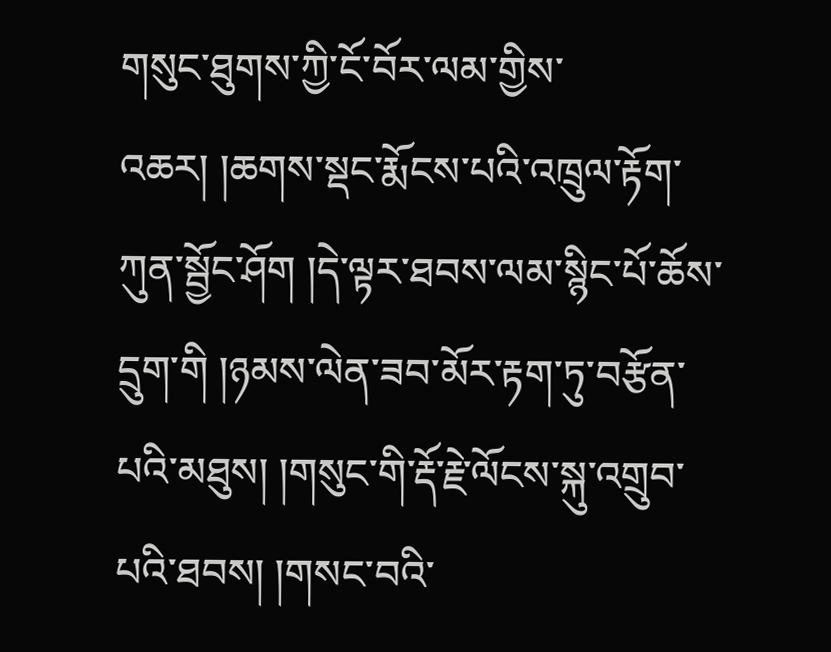གསུང་ཐུགས་ཀྱི་ངོ་བོར་ལམ་གྱིས་འཆར། །ཆགས་སྡང་རྨོངས་པའི་འཁྲུལ་རྟོག་ཀུན་སྦྱོང་ཤོག །དེ་ལྟར་ཐབས་ལམ་སྙིང་པོ་ཆོས་དྲུག་གི །ཉམས་ལེན་ཟབ་མོར་རྟག་ཏུ་བརྩོན་པའི་མཐུས། །གསུང་གི་རྡོ་རྗེ་ལོངས་སྐུ་འགྲུབ་པའི་ཐབས། །གསང་བའི་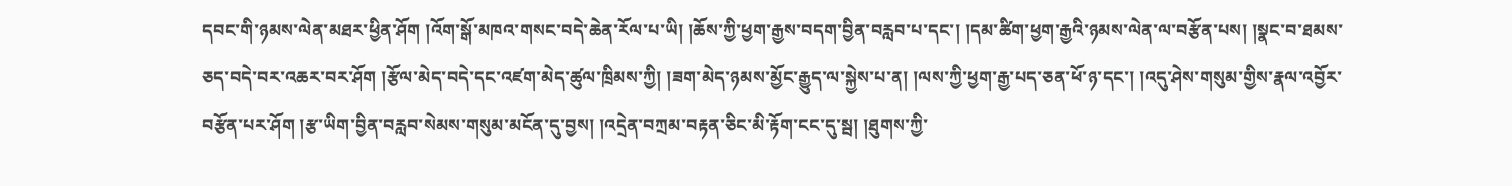དབང་གི་ཉམས་ལེན་མཐར་ཕྱིན་ཤོག །འོག་སྒོ་མཁའ་གསང་བདེ་ཆེན་རོལ་པ་ཡི། །ཆོས་ཀྱི་ཕྱག་རྒྱས་བདག་བྱིན་བརླབ་པ་དང་། །དམ་ཚིག་ཕྱག་རྒྱའི་ཉམས་ལེན་ལ་བརྩོན་པས། །སྣང་བ་ཐམས་ཅད་བདེ་བར་འཆར་བར་ཤོག །རྩོལ་མེད་བདེ་དང་འཛག་མེད་ཚུལ་ཁྲིམས་ཀྱི། །ཟག་མེད་ཉམས་མྱོང་རྒྱུད་ལ་སྐྱེས་པ་ན། །ལས་ཀྱི་ཕྱག་རྒྱ་པད་ཅན་ཕོ་ཉ་དང་། །འདུ་ཤེས་གསུམ་གྱིས་རྣལ་འབྱོར་བརྩོན་པར་ཤོག །རྩ་ཡིག་བྱིན་བརླབ་སེམས་གསུམ་མངོན་དུ་བྱས། །འདྲེན་བཀྲམ་བརྟན་ཅིང་མི་རྟོག་ངང་དུ་སྦ། །ཐུགས་ཀྱི་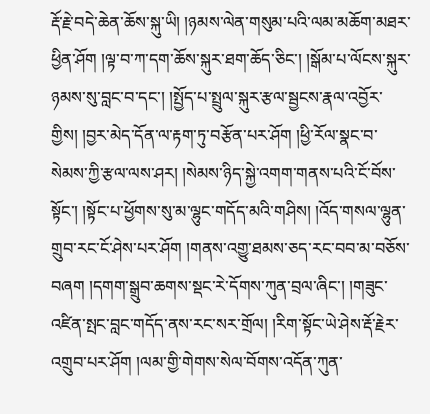རྡོ་རྗེ་བདེ་ཆེན་ཆོས་སྐུ་ཡི། །ཉམས་ལེན་གསུམ་པའི་ལམ་མཆོག་མཐར་ཕྱིན་ཤོག །ལྟ་བ་ཀ་དག་ཆོས་སྐུར་ཐག་ཆོད་ཅིང་། །སྒོམ་པ་ལོངས་སྐུར་ཉམས་སུ་བླང་བ་དང་། །སྤྱོད་པ་སྤྲུལ་སྐུར་རྩལ་སྦྱངས་རྣལ་འབྱོར་གྱིས། །བྱར་མེད་དོན་ལ་རྟག་ཏུ་བརྩོན་པར་ཤོག །ཕྱི་རོལ་སྣང་བ་སེམས་ཀྱི་རྩལ་ལས་ཤར། །སེམས་ཉིད་སྐྱེ་འགག་གནས་པའི་ངོ་བོས་སྟོང་། །སྟོང་པ་ཕྱོགས་སུ་མ་ལྷུང་གདོད་མའི་གཤིས། །འོད་གསལ་ལྷུན་གྲུབ་རང་ངོ་ཤེས་པར་ཤོག །གནས་འགྱུ་ཐམས་ཅད་རང་བབ་མ་བཅོས་བཞག །དགག་སྒྲུབ་ཆགས་སྡང་རེ་དོགས་ཀུན་བྲལ་ཞིང་། །གཟུང་འཛིན་སྤང་བླང་གདོད་ནས་རང་སར་གྲོལ། །རིག་སྟོང་ཡེ་ཤེས་རྡོ་རྗེར་འགྲུབ་པར་ཤོག །ལམ་གྱི་གེགས་སེལ་བོགས་འདོན་ཀུན་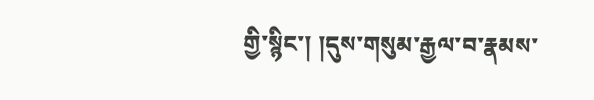གྱི་སྙིང་། །དུས་གསུམ་རྒྱལ་བ་རྣམས་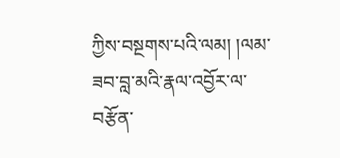ཀྱིས་བསྔགས་པའི་ལམ། །ལམ་ཟབ་བླ་མའི་རྣལ་འབྱོར་ལ་བརྩོན་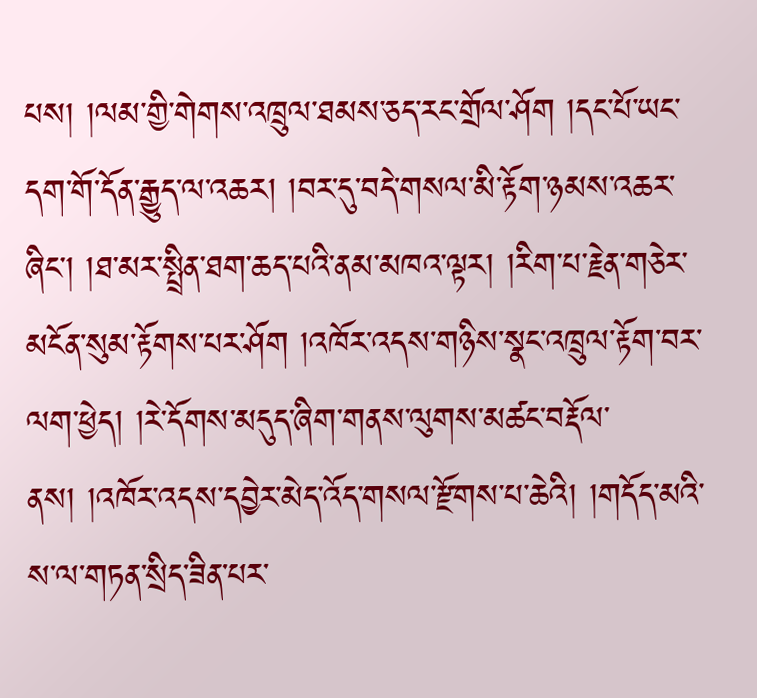པས། །ལམ་གྱི་གེགས་འཁྲུལ་ཐམས་ཅད་རང་གྲོལ་ཤོག །དང་པོ་ཡང་དག་གོ་དོན་རྒྱུད་ལ་འཆར། །བར་དུ་བདེ་གསལ་མི་རྟོག་ཉམས་འཆར་ཞིང་། །ཐ་མར་སྤྲིན་ཐག་ཆད་པའི་ནམ་མཁའ་ལྟར། །རིག་པ་རྗེན་གཅེར་མངོན་སུམ་རྟོགས་པར་ཤོག །འཁོར་འདས་གཉིས་སྣང་འཁྲུལ་རྟོག་བར་ལག་ཕྱེད། །རེ་དོགས་མདུད་ཞིག་གནས་ལུགས་མཚང་བརྡོལ་ནས། །འཁོར་འདས་དབྱེར་མེད་འོད་གསལ་རྫོགས་པ་ཆེའི། །གདོད་མའི་ས་ལ་གཏན་སྲིད་ཟིན་པར་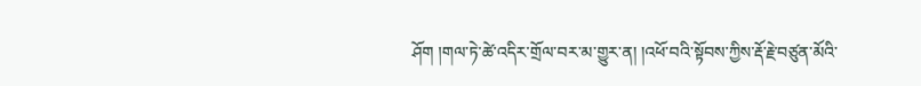ཤོག །གལ་ཏེ་ཚེ་འདིར་གྲོལ་བར་མ་གྱུར་ན། །འཕོ་བའི་སྟོབས་ཀྱིས་རྡོ་རྗེ་བཙུན་མོའི་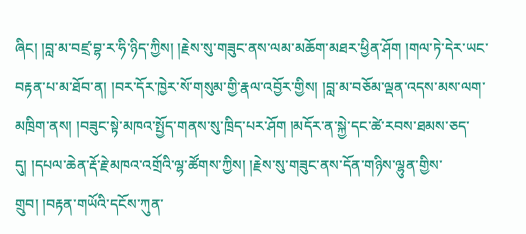ཞིང། །བླ་མ་བཛྲ་བྷ་ར་ཧི་ཉིད་ཀྱིས། །རྗེས་སུ་གཟུང་ནས་ལམ་མཆོག་མཐར་ཕྱིན་ཤོག །གལ་ཏེ་དེར་ཡང་བརྟན་པ་མ་ཐོབ་ན། །བར་དོར་ཁྱེར་སོ་གསུམ་གྱི་རྣལ་འབྱོར་གྱིས། །བླ་མ་བཅོམ་ལྡན་འདས་མས་ལག་མཁྲིག་ནས། །བཟུང་སྟེ་མཁའ་སྤྱོད་གནས་སུ་ཁྲིད་པར་ཤོག །མདོར་ན་སྐྱེ་དང་ཚེ་རབས་ཐམས་ཅད་དུ། །དཔལ་ཆེན་རྡོ་རྗེ་མཁའ་འགྲོའི་ལྷ་ཚོགས་ཀྱིས། །རྗེས་སུ་གཟུང་ནས་དོན་གཉིས་ལྷུན་གྱིས་གྲུབ། །བརྟན་གཡོའི་དངོས་ཀུན་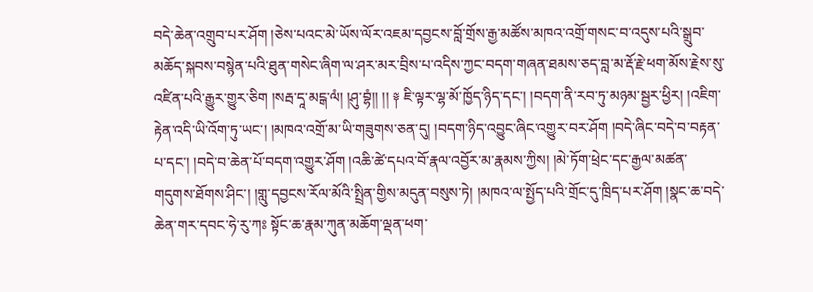བདེ་ཆེན་འགྲུབ་པར་ཤོག །ཅེས་པའང་མེ་ཡོས་ལོར་འཇམ་དབྱངས་བློ་གྲོས་རྒྱ་མཚོས་མཁའ་འགྲོ་གསང་བ་འདུས་པའི་སྒྲུབ་མཆོད་སྐབས་བསྙེན་པའི་ཐུན་གསེང་ཞིག་ལ་ཤར་མར་བྲིས་པ་འདིས་ཀྱང་བདག་གཞན་ཐམས་ཅད་བླ་མ་རྡོ་རྗེ་ཕག་མོས་རྗེས་སུ་འཛིན་པའི་རྒྱུར་གྱུར་ཅིག །སརྦ་དཱ་མངྒ་ལཾ། །ཤུ་བྷཾ།། །། ༈ ཇི་ལྟར་ལྷ་མོ་ཁྱོད་ཉིད་དང་། །བདག་ནི་རབ་ཏུ་མཉམ་སྦྱར་ཕྱིར། །འཇིག་རྟེན་འདི་ཡི་འོག་ཏུ་ཡང་། །མཁའ་འགྲོ་མ་ཡི་གཟུགས་ཅན་དུ། །བདག་ཉིད་འབྱུང་ཞིང་འགྱུར་བར་ཤོག །བདེ་ཞིང་བདེ་བ་བརྟན་པ་དང་། །བདེ་བ་ཆེན་པོ་བདག་འགྱུར་ཤོག །འཆི་ཚེ་དཔའ་བོ་རྣལ་འབྱོར་མ་རྣམས་ཀྱིས། །མེ་ཏོག་ཕྲེང་དང་རྒྱལ་མཚན་གདུགས་ཐོགས་ཤིང་། །གླུ་དབྱངས་རོལ་མོའི་སྤྲིན་གྱིས་མདུན་བསུས་ཏེ། །མཁའ་ལ་སྤྱོད་པའི་གྲོང་དུ་ཁྲིད་པར་ཤོག །སྣང་ཆ་བདེ་ཆེན་གར་དབང་ཧེ་རུ་ཀཿ སྟོང་ཆ་རྣམ་ཀུན་མཆོག་ལྡན་ཕག་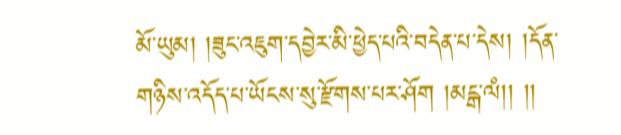མོ་ཡུམ། །ཟུང་འཇུག་དབྱེར་མི་ཕྱེད་པའི་བདེན་པ་དེས། །དོན་གཉིས་འདོད་པ་ཡོངས་སུ་རྫོགས་པར་ཤོག །མངྒ་ལཾ།། །།